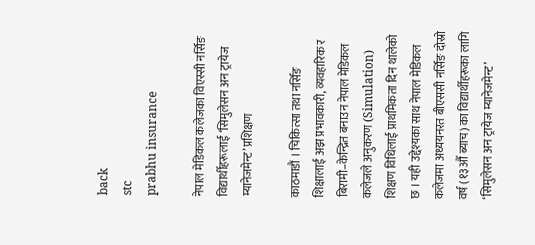back
stc
prabhu insurance

नेपाल मेडिकल कलेजका विएस्सी नर्सिङ विद्यार्थीहरूलाई ‘सिमुलेसन अन ट्रायेज म्यानेजमेन्ट’ प्रशिक्षण

काठमाडौं । चिकित्सा तथा नर्सिङ शिक्षालाई अझ प्रभावकारी, व्यवहारिक र बिरामी–केन्द्रित बनाउन नेपाल मेडिकल कलेजले अनुकरण (Simulation) शिक्षण विधिलाई प्राथमिकता दिन थालेको छ । यही उद्देश्यका साथ नेपाल मेडिकल कलेजमा अध्ययनरत बीएससी नर्सिङ दोस्रो वर्ष (१३औँ ब्याच) का विद्यार्थीहरूका लागि ‘सिमुलेसन अन ट्रायेज म्यानेजमेन्ट’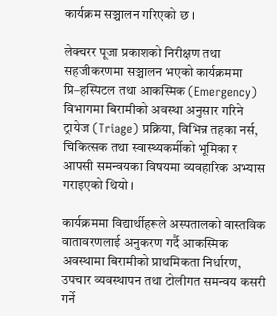कार्यक्रम सञ्चालन गरिएको छ ।

लेक्चरर पूजा प्रकाशको निरीक्षण तथा सहजीकरणमा सञ्चालन भएको कार्यक्रममा प्रि–हस्पिटल तथा आकस्मिक (Emergency) विभागमा बिरामीको अवस्था अनुसार गरिने ट्रायेज (Triage) प्रक्रिया, विभिन्न तहका नर्स, चिकित्सक तथा स्वास्थ्यकर्मीको भूमिका र आपसी समन्वयका विषयमा व्यवहारिक अभ्यास गराइएको थियो ।

कार्यक्रममा विद्यार्थीहरूले अस्पतालको वास्तविक वातावरणलाई अनुकरण गर्दै आकस्मिक अवस्थामा बिरामीको प्राथमिकता निर्धारण, उपचार व्यवस्थापन तथा टोलीगत समन्वय कसरी गर्ने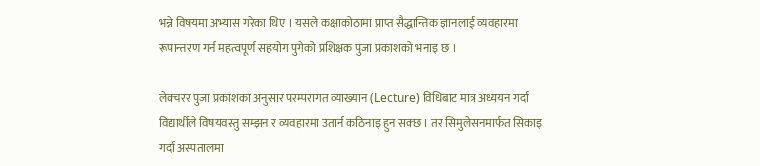भन्ने विषयमा अभ्यास गरेका थिए । यसले कक्षाकोठामा प्राप्त सैद्धान्तिक ज्ञानलाई व्यवहारमा रूपान्तरण गर्न महत्वपूर्ण सहयोग पुगेको प्रशिक्षक पुजा प्रकाशको भनाइ छ ।

लेक्चरर पुजा प्रकाशका अनुसार परम्परागत व्याख्यान (Lecture) विधिबाट मात्र अध्ययन गर्दा विद्यार्थीले विषयवस्तु सम्झन र व्यवहारमा उतार्न कठिनाइ हुन सक्छ । तर सिमुलेसनमार्फत सिकाइ गर्दा अस्पतालमा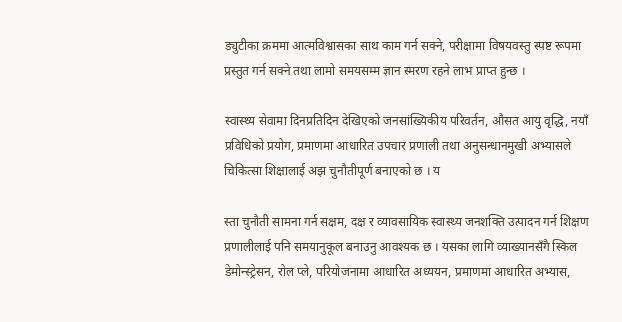ड्युटीका क्रममा आत्मविश्वासका साथ काम गर्न सक्ने, परीक्षामा विषयवस्तु स्पष्ट रूपमा प्रस्तुत गर्न सक्ने तथा लामो समयसम्म ज्ञान स्मरण रहने लाभ प्राप्त हुन्छ ।

स्वास्थ्य सेवामा दिनप्रतिदिन देखिएको जनसांख्यिकीय परिवर्तन, औसत आयु वृद्धि, नयाँ प्रविधिको प्रयोग, प्रमाणमा आधारित उपचार प्रणाली तथा अनुसन्धानमुखी अभ्यासले चिकित्सा शिक्षालाई अझ चुनौतीपूर्ण बनाएको छ । य

स्ता चुनौती सामना गर्न सक्षम, दक्ष र व्यावसायिक स्वास्थ्य जनशक्ति उत्पादन गर्न शिक्षण प्रणालीलाई पनि समयानुकूल बनाउनु आवश्यक छ । यसका लागि व्याख्यानसँगै स्किल डेमोन्स्ट्रेसन, रोल प्ले, परियोजनामा आधारित अध्ययन, प्रमाणमा आधारित अभ्यास,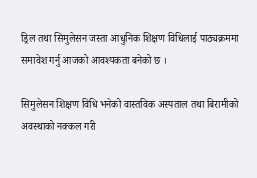ड्रिल तथा सिमुलेसन जस्ता आधुनिक शिक्षण विधिलाई पाठ्यक्रममा समावेश गर्नु आजको आवश्यकता बनेको छ ।

सिमुलेसन शिक्षण विधि भनेको वास्तविक अस्पताल तथा बिरामीको अवस्थाको नक्कल गरी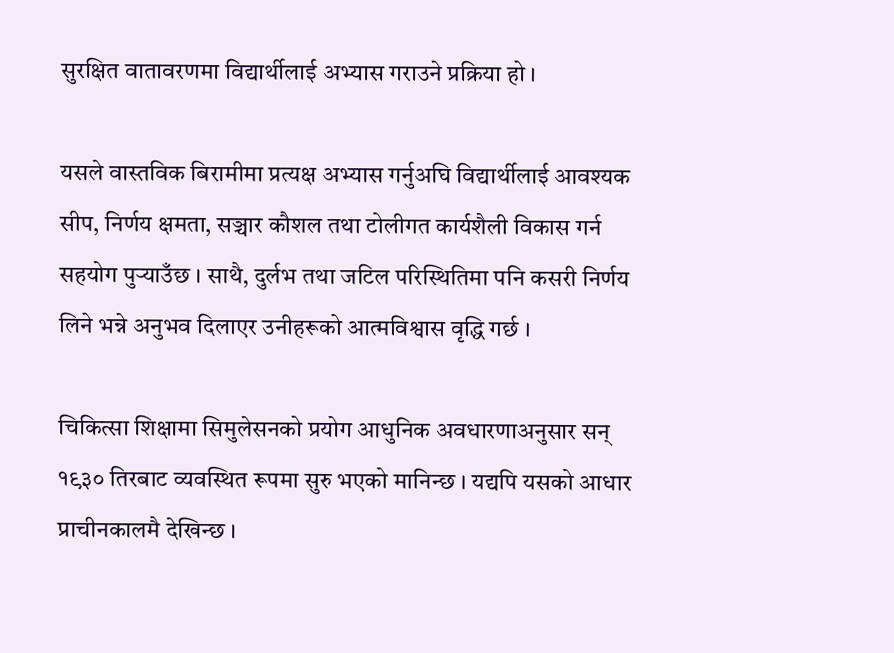सुरक्षित वातावरणमा विद्यार्थीलाई अभ्यास गराउने प्रक्रिया हो ।

यसले वास्तविक बिरामीमा प्रत्यक्ष अभ्यास गर्नुअघि विद्यार्थीलाई आवश्यक सीप, निर्णय क्षमता, सञ्चार कौशल तथा टोलीगत कार्यशैली विकास गर्न सहयोग पुर्‍याउँछ । साथै, दुर्लभ तथा जटिल परिस्थितिमा पनि कसरी निर्णय लिने भन्ने अनुभव दिलाएर उनीहरूको आत्मविश्वास वृद्धि गर्छ ।

चिकित्सा शिक्षामा सिमुलेसनको प्रयोग आधुनिक अवधारणाअनुसार सन् १९३० तिरबाट व्यवस्थित रूपमा सुरु भएको मानिन्छ । यद्यपि यसको आधार प्राचीनकालमै देखिन्छ ।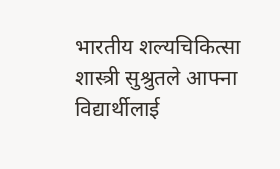भारतीय शल्यचिकित्सा शास्त्री सुश्रुतले आफ्ना विद्यार्थीलाई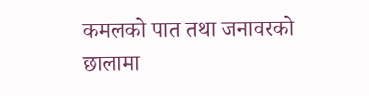कमलको पात तथा जनावरको छालामा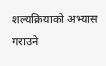शल्यक्रियाको अभ्यास गराउने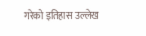गरेको इतिहास उल्लेख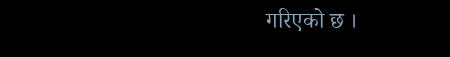गरिएको छ ।